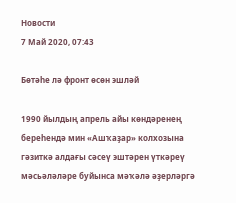Новости
7 Май 2020, 07:43

Бөтәһе лә фронт өсөн эшләй

1990 йылдың апрель айы көндәренең береһендә мин «Ашҡаҙар» колхозына гәзиткә алдағы сәсеү эштәрен үткәреү мәсьәләләре буйынса мәҡәлә әҙерләргә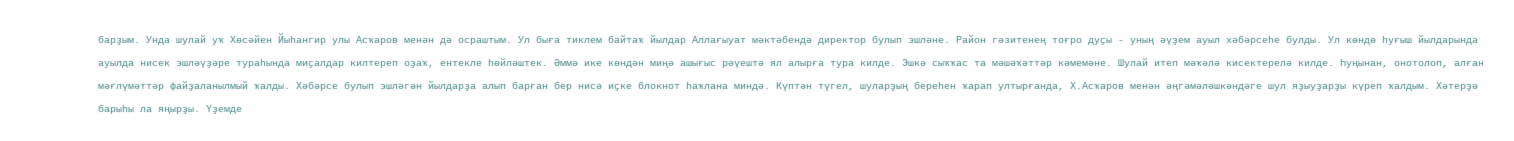барҙым. Унда шулай уҡ Хөсәйен Йыһангир улы Асҡаров менән дә осраштым. Ул быға тиклем байтаҡ йылдар Аллағыуат мәктәбендә директор булып эшләне. Район гәзитенең тоғро дуҫы - уның әүҙем ауыл хәбәрсеһе булды. Ул көндө һуғыш йылдарында ауылда нисек эшләүҙәре тураһында миҫалдар килтереп оҙаҡ, ентекле һөйләштек. Әммә ике көндән миңә ашығыс рәүештә ял алырға тура килде. Эшкә сыҡҡас та мәшәҡәттәр кәмемәне. Шулай итеп мәҡәлә кисектерелә килде. Һуңынан, онотолоп, алған мәғлүмәттәр файҙаланылмый ҡалды. Хәбәрсе булып эшләгән йылдарҙа алып барған бер нисә иҫке блокнот һаҡлана миндә. Күптән түгел, шуларҙың береһен ҡарап ултырғанда, Х.Асҡаров менән әңгәмәләшкәндәге шул яҙыуҙарҙы күреп ҡалдым. Хәтерҙә барыһы ла яңырҙы. Үҙемде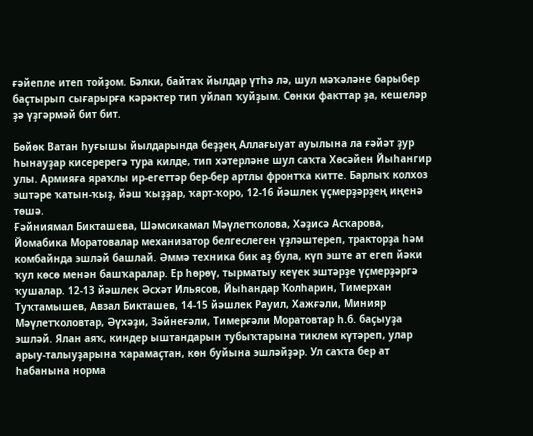ғәйепле итеп тойҙом. Бәлки, байтаҡ йылдар үтһә лә, шул мәҡәләне барыбер баҫтырып сығарырға кәрәктер тип уйлап ҡуйҙым. Сөнки факттар ҙа, кешеләр ҙә үҙгәрмәй бит бит.

Бөйөк Ватан һуғышы йылдарында беҙҙең Аллағыуат ауылына ла ғәйәт ҙур һынауҙар кисеререгә тура килде, тип хәтерләне шул саҡта Хөсәйен Йыһангир улы. Армияға яраҡлы ир-егеттәр бер-бер артлы фронтҡа китте. Барлыҡ колхоз эштәре ҡатын-ҡыҙ, йәш ҡыҙҙар, ҡарт-ҡоро, 12-16 йәшлек үҫмерҙәрҙең иңенә төшә.
Ғәйниямал Бикташева, Шәмсикамал Мәүлетҡолова, Хәҙисә Асҡарова, Йомабика Моратовалар механизатор белгеслеген үҙләштереп, тракторҙа һәм комбайнда эшләй башлай. Әммә техника бик аҙ була, күп эште ат егеп йәки ҡул көсө менән башҡаралар. Ер һөрөү, тырматыу кеүек эштәрҙе үҫмерҙәргә ҡушалар. 12-13 йәшлек Әсхәт Ильясов, Йыһандар Ҡолһарин, Тимерхан Туҡтамышев, Авзал Бикташев, 14-15 йәшлек Рауил, Хажғәли, Минияр Мәүлетҡоловтар, Әүхәҙи, Зәйнеғәли, Тимерғәли Моратовтар һ.б. баҫыуҙа эшләй. Ялан аяҡ, киндер ыштандарын тубыҡтарына тиклем күтәреп, улар арыу-талыуҙарына ҡарамаҫтан, көн буйына эшләйҙәр. Ул саҡта бер ат һабанына норма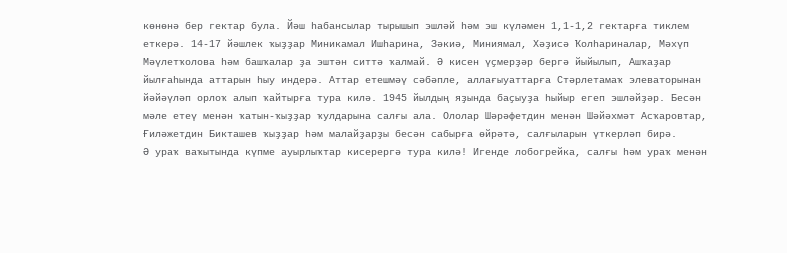көнөнә бер гектар була. Йәш һабансылар тырышып эшләй һәм эш күләмен 1,1-1,2 гектарға тиклем еткерә. 14-17 йәшлек ҡыҙҙар Миникамал Ишһарина, Зәкиә, Миниямал, Хәҙисә Ҡолһариналар, Мәхүп Мәүлетҡолова һәм башҡалар ҙа эштән ситтә ҡалмай. Ә кисен үҫмерҙәр бергә йыйылып, Ашҡаҙар йылғаһында аттарын һыу индерә. Аттар етешмәү сәбәпле, аллағыуаттарға Стәрлетамаҡ элеваторынан йәйәүләп орлоҡ алып ҡайтырға тура килә. 1945 йылдың яҙында баҫыуҙа һыйыр егеп эшләйҙәр. Бесән мәле етеү менән ҡатын-ҡыҙҙар ҡулдарына салғы ала. Ололар Шәрәфетдин менән Шәйәхмәт Асҡаровтар, Ғиләжетдин Бикташев ҡыҙҙар һәм малайҙарҙы бесән сабырға өйрәтә, салғыларын үткерләп бирә.
Ә ураҡ ваҡытында күпме ауырлыҡтар кисерергә тура килә! Игенде лобогрейка, салғы һәм ураҡ менән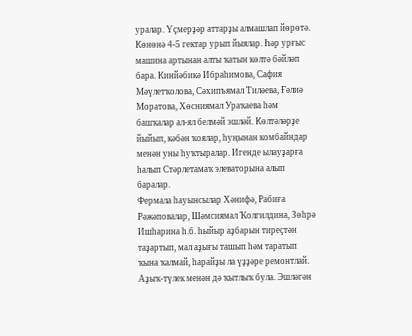уралар. Үҫмерҙәр аттарҙы алмашлап йөрөтә. Көнөнә 4-5 гектар урып йыялар. Һәр урғыс машина артынан алты ҡатын көлтә бәйләп бара. Кинйәбикә Ибраһимова, Сафия Мәүлетҡолова, Сәхипъямал Тиләева, Ғәлиә Моратова, Хөсниямал Ураҡаева һәм башҡалар ал-ял белмәй эшләй. Көлтәләрҙе йыйып, кәбән ҡоялар, һуңынан комбайндар менән уны һуҡтыралар. Игенде ылауҙарға һалып Стәрлетамаҡ элеваторына алып баралар.
Фермала һауынсылар Хәнифә, Рабиға Рәжәповалар, Шәмсиямал Ҡолгилдина, Зөһрә Ишһарина һ.б. һыйыр аҙбарын тиреҫтән таҙартып, мал аҙығы ташып һәм таратып ҡына ҡалмай, һарайҙы ла үҙҙәре ремонтлай.
Аҙыҡ-түлек менән дә ҡытлыҡ була. Эшләгән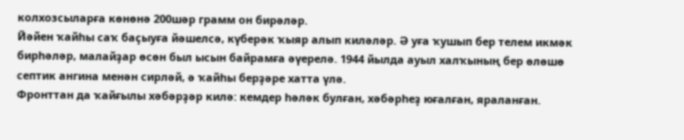колхозсыларға көнөнә 200шәр грамм он бирәләр.
Йәйен ҡайһы саҡ баҫыуға йәшелсә, күберәк ҡыяр алып киләләр. Ә уға ҡушып бер телем икмәк бирһәләр, малайҙар өсөн был ысын байрамға әүерелә. 1944 йылда ауыл халҡының бер өлөшө септик ангина менән сирләй, ә ҡайһы берҙәре хатта үлә.
Фронттан да ҡайғылы хәбәрҙәр килә: кемдер һәләк булған, хәбәрһеҙ юғалған, яраланған.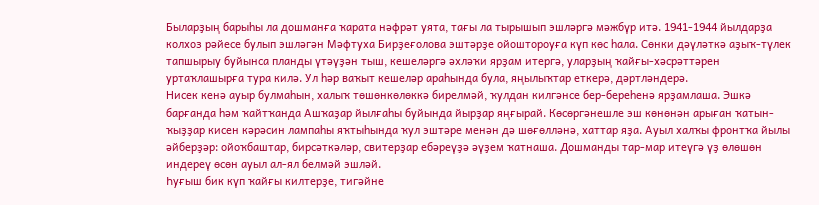Быларҙың барыһы ла дошманға ҡарата нәфрәт уята, тағы ла тырышып эшләргә мәжбүр итә. 1941-1944 йылдарҙа колхоз рәйесе булып эшләгән Мәфтуха Бирҙеғолова эштәрҙе ойоштороуға күп көс һала. Сөнки дәүләткә аҙыҡ-түлек тапшырыу буйынса планды үтәүҙән тыш, кешеләргә әхләҡи ярҙам итергә, уларҙың ҡайғы-хәсрәттәрен уртаҡлашырға тура килә. Ул һәр ваҡыт кешеләр араһында була, яңылыҡтар еткерә, дәртләндерә.
Нисек кенә ауыр булмаһын, халыҡ төшөнкөлөккә бирелмәй, ҡулдан килгәнсе бер-береһенә ярҙамлаша. Эшкә барғанда һәм ҡайтҡанда Ашҡаҙар йылғаһы буйында йырҙар яңғырай. Көсөргәнешле эш көнөнән арыған ҡатын-ҡыҙҙар кисен кәрәсин лампаһы яҡтыһында ҡул эштәре менән дә шөғөлләнә, хаттар яҙа. Ауыл халҡы фронтҡа йылы әйберҙәр: ойоҡбаштар, бирсәткәләр, свитерҙар ебәреүҙә әүҙем ҡатнаша. Дошманды тар-мар итеүгә үҙ өлөшөн индереү өсөн ауыл ал-ял белмәй эшләй.
Һуғыш бик күп ҡайғы килтерҙе, тигәйне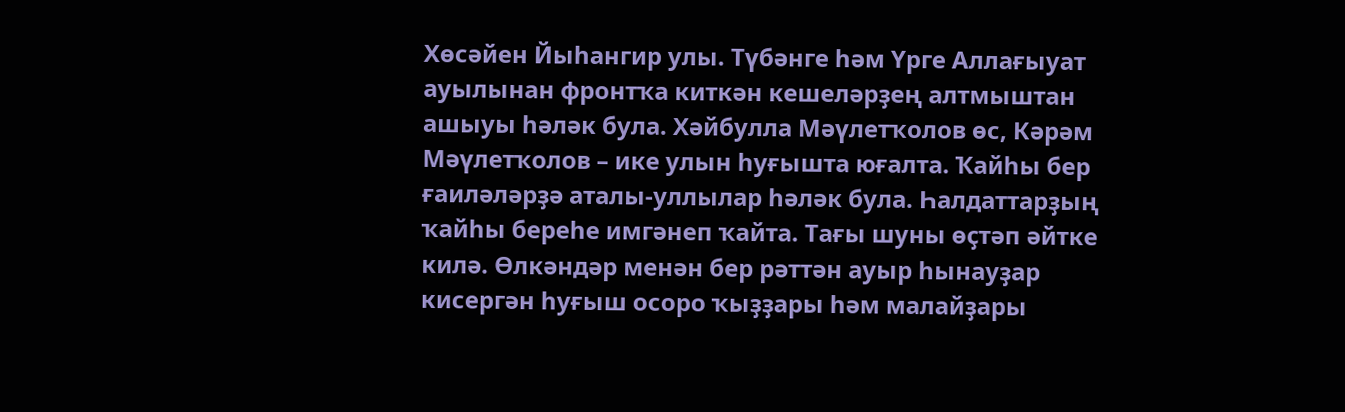Хөсәйен Йыһангир улы. Түбәнге һәм Үрге Аллағыуат ауылынан фронтҡа киткән кешеләрҙең алтмыштан ашыуы һәләк була. Хәйбулла Мәүлетҡолов өс, Кәрәм Мәүлетҡолов – ике улын һуғышта юғалта. Ҡайһы бер ғаиләләрҙә аталы-уллылар һәләк була. Һалдаттарҙың ҡайһы береһе имгәнеп ҡайта. Тағы шуны өҫтәп әйтке килә. Өлкәндәр менән бер рәттән ауыр һынауҙар кисергән һуғыш осоро ҡыҙҙары һәм малайҙары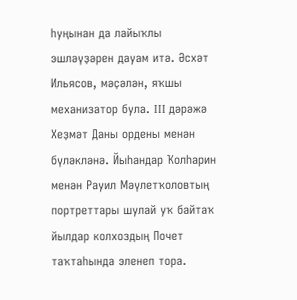һуңынан да лайыҡлы эшләүҙәрен дауам итә. Әсхәт Ильясов, мәҫәлән, яҡшы механизатор була. III дәрәжә Хеҙмәт Даны ордены менән бүләкләнә. Йыһандар Ҡолһарин менән Рауил Мәүлетҡоловтың портреттары шулай уҡ байтаҡ йылдар колхоздың Почет таҡтаһында эленеп тора.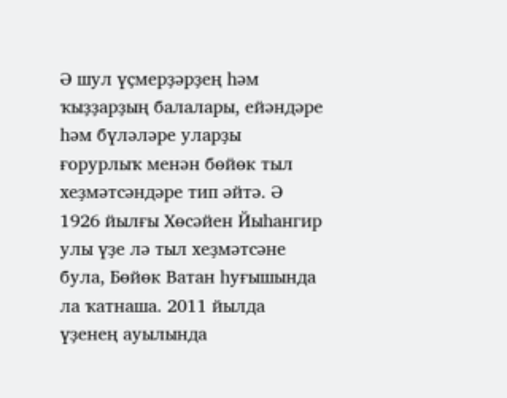Ә шул үҫмерҙәрҙең һәм ҡыҙҙарҙың балалары, ейәндәре һәм бүләләре уларҙы ғорурлыҡ менән бөйөк тыл хеҙмәтсәндәре тип әйтә. Ә 1926 йылғы Хөсәйен Йыһангир улы үҙе лә тыл хеҙмәтсәне була, Бөйөк Ватан һуғышында ла ҡатнаша. 2011 йылда үҙенең ауылында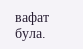вафат була.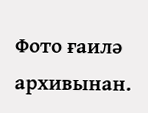Фото ғаилә архивынан.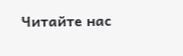Читайте нас